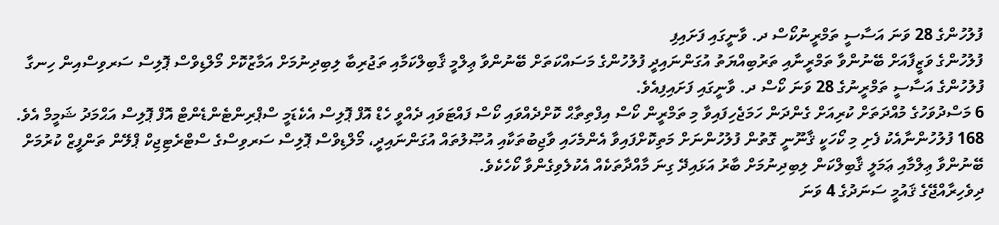ފުލުހުންގެ 28 ވަނަ އަސާސީ ތަމްރީނުކޯސް ދ. ވާނީގައި ފަށައިފި
ފުލުހުންގެ ވަޒީފާއަށް ބޭނުންވާ ތަމްރީނާއި ތަރުބިއްޔަތު އުގަންނައިދީ ފުލުހުންގެ މަސައްކަތަށް ބޭނުންވާ ޢިލްމީ ޤާބިލްކަމާއި ތަޖުރިބާ ލިބިދިނުމަށް އަމާޒުކޮށް މޯލްޑިވްސް ޕޮލިސް ސަރވިސްއިން ހިނގާ ފުލުހުންގެ އަސާސީ ތަމްރީނުގެ 28 ވަނަ ކޯސް ދ. ވާނީގައި ފަށައިފިއެވެ.
6 މަސްދުވަހުގެ މުއްދަތަށް ކުރިއަށް ގެންދަން ހަމަޖެހިފައިވާ މި ތަމްރީން ކޯސް އިފްތިތާޙް ކޮށްދެއްވައި ކޯސް ފައްޓަވައި ދެއްވީ ހެޑް އޮފް ޕޮލިސް އެކެޑަމީ ސްޕްރިންޓެންޑެންޓް އޮފް ޕޮލިސް އަޙްމަދު ޝަމީމް އެވެ.
168 ފުލުހުންނާއެކު ފެށި މި ކޯހަކީ ޤާނޫނީ ގޮތުން ފުލުހުންނަށް މަތިކޮށްފައިވާ އެންމެހައި ވާޖިބުތަކާއި އުޞޫލުތައް އުގަންނައިދީ، މޯލްޑިވްސް ޕޮލިސް ސަރވިސްގެ ސްޓްރެޓިޖިކް ޕްލޭން ތަންފީޒް ކުރުމަށް ބޭނުންވާ ޢިލްމާއި ޢަމަލީ ޤާބިލްކަން ލިބިދިނުމަށް ބާރު އަޅައިދޭ ގިނަ މާއްދާތަކެއް އެކުލެވިގެންވާ ކޯހެކެވެ.
ދިވެހިރާއްޖޭގެ ޤައުމީ ސަނަދުގެ 4 ވަނަ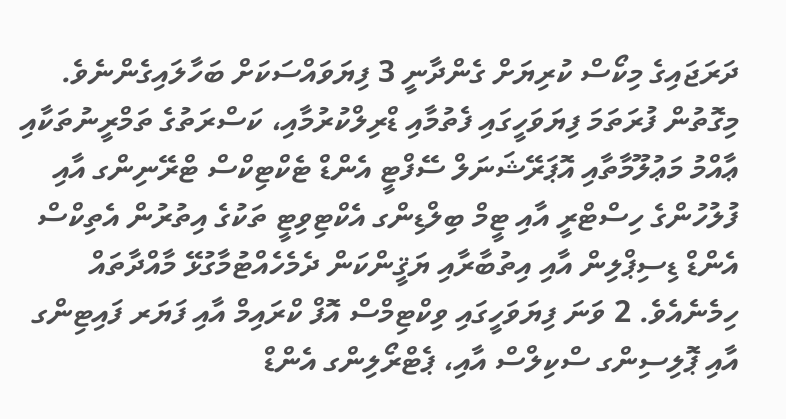ދަރަޖައިގެ މިކޯސް ކުރިޔަށް ގެންދާނީ 3 ފިޔަވައްސަކަށް ބަހާލައިގެންނެވެ. މިގޮތުން ފުރަތަމަ ފިޔަވަހީގައި ފެތުމާއި ޑްރިލްކުރުމާއި، ކަސްރަތުގެ ތަމްރީނުތަކާއި ޢާއްމު މަޢުލޫމާތާއި އޮޕަރޭޝަނަލް ސޭފްޓީ އެންޑް ޓެކްޓިކްސް ޓްރޭނިންގ އާއި ފުލުހުންގެ ހިސްޓްރީ އާއި ޓީމް ބިލްޑިންގ އެކްޓިވިޓީ ތަކުގެ އިތުރުން އެތިކްސް އެންޑް ޑިސިޕްލިން އާއި އިތުބާރާއި ޔަޤީންކަން ދެމެހެއްޓުމާގުޅޭ މާއްދާތައް ހިމެނެއެވެ. 2 ވަނަ ފިޔަވަހީގައި ވިކްޓިމްސް އޮފް ކްރައިމް އާއި ފަޔަރ ފައިޓިންގ އާއި ޕޮލިސިންގ ސްކިލްސް އާއި، ޕެޓްރޯލިންގ އެންޑް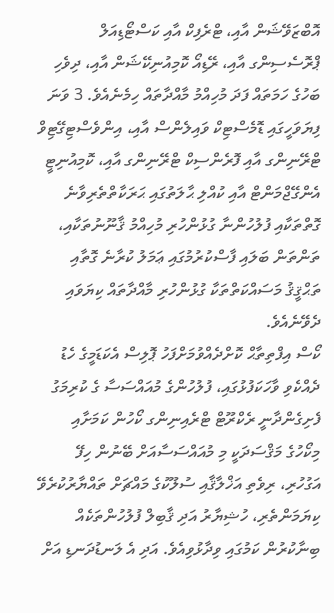އޮބްޒަވޭޝަން އާއި، ޓްރެފިކް އާއި ކަސްޓޯޑިއަލް ޕްރޮސެސިންގ އާއި، ރޭޑިއޯ ކޮމިއުނިކޭޝަން އާއި، ދިވެހި ބަހުގެ ހަމަތައް ފަދަ މުހިއްމު މާއްދާތައް ހިމެނެއެވެ. 3 ވަނަ ފިޔަވަހީގައި ޑޮމެސްޓިކް ވައިލެންސް އާއި، އިންވެސްޓިގޭޓިވް ޓްރޭނިންގ އާއި ފޮރެންސިކް ޓްރޭނިންގ އާއި، ކޮމިއުނިޓީ އެންގޭޖްމަންޓް އާއި ކުއްލި ޙާލަތުގައި ޙަރަކާތްތެރިވާނެ ގޮތްތަކާއި ފުލުހުންނާ ގުޅުންހުރި މުހިއްމު ޤާނޫނުތަކާއި، ތަންތަން ބަލައި ފާސްކުރުމުގައި ޢަމަލު ކުރާނެ ގޮތާއި ތަޙްޤީޤު މަސައްކަތްތަކާ ގުޅުންހުރި މާއްދާތައް ކިޔަވައި ދެވޭނެއެވެ.
ކޯސް އިފްތިތާޙް ކޮށްދެއްވުމަށްފަހު ޕޮލިސް އެކަޑަމީގެ ހެޑު ދެއްކެވި ވާހަކަފުޅުގައި، ފުލުހުންގެ މުއައްސަސާ ގެ ކުރިމަގު ފެށިގެންދާނީ ރެކްރޫޓް ޓްރެއިނިންގ ކޯހުން ކަމަށާއި މިކޯހުގެ މަޤްސަދަކީ މި މުއައްސަސާއަށް ބޭނުން ހިފޭ އަގުހުރި، ރިވެތި އަޚްލާޤާއި ސުލޫކުގެ މައްޗަށް ތައްޔާރުކުރެވޭ ކިޔަމަންތެރި، ހުޝިޔާރު އަދި ޤާބިލް ފުލުހުންތަކެއް ބިނާކުރުން ކަމުގައި ވިދާޅުވިއެވެ. އަދި އެ ލަނޑުދަނޑި އަށް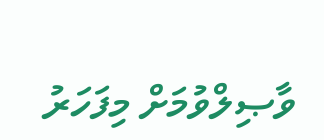ވާޞިލްވުމަށް މިފަހަރު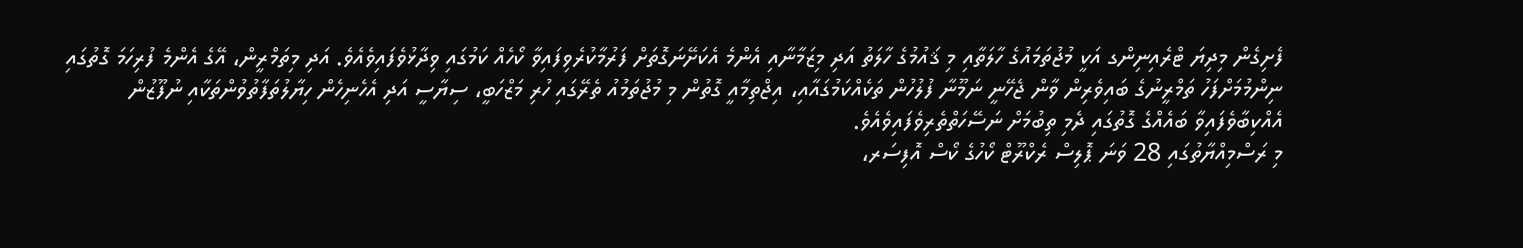ފެށިގެން މިދިޔަ ޓްރެއިނިންގ އަކީ މުޖުތަމައުގެ ހާލަތާއި މި ޤައުމުގެ ހާލަތު އަދި މިޒަމާނާއި އެންމެ އެކަށޭނަގޮތަށް ފަރުމާކުރެވިފައިވާ ކޯހެއް ކަމުގައި ވިދާޅުވެފައިވެއެވެ. އަދި މިތަމްރީން، އޭގެ އެންމެ ފުރިހަމަ ގޮތުގައި ނިންމުމަށްފަހު ތަމްރީނުގެ ބައިވެރިން ވާން ޖެހޭނީ ނަމޫނާ ފުލުހުން ތަކެއްކަމުގައާއި، އިޖްތިމާއީ ގޮތުން މި މުޖުތަމުއު ތެރޭގައި ހުރި މަޒްހަބީ، ސިޔާސީ އަދި އެހެނިހެން ހިޔާލުތަފާތުވުންތަކާއި ނުފޫޒުން އެއްކިބާވެފައިވާ ބައެއްގެ ގޮތުގައި ދެމި ތިބުމަށް ނަސޭހަތްތެރިވެފައިވެއެވެ.
މި ރަސްމިއްޔާތުގައި 28 ވަނަ ޕޮލިސް ރެކްރޫޓް ކޯހުގެ ކޯސް އޮފިސަރ،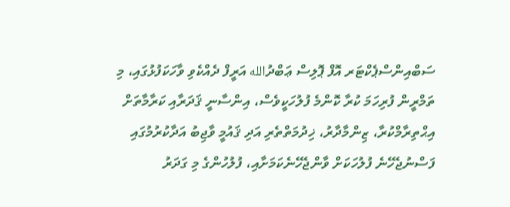ސަބްއިންސްޕެކްޓަރ އޮފް ޕޮލިސް ޢަބްދުالله އަރީފް ދެއްކެވި ވާހަކަފުޅުގައި، މި ތަމްރީން ފުރިހަމަ ކުރާ ކޮންމެ ފުލުހަކީވެސް، އިންސާނީ ޤަދަރާއި ކަރާމާތަށް އިޙްތިރާމްކުރާ، ޒިންމާދާރު، ޚިދުމަތްތެރި އަދި ޤައުމީ ވާޖިބު އަދާކުރުމުގައި ފަސްނުޖެހޭނެ ފުލުހަކަށް ވާންޖެހޭނެކަމަށާއި، ފުލުހުންގެ މި ގަދަރު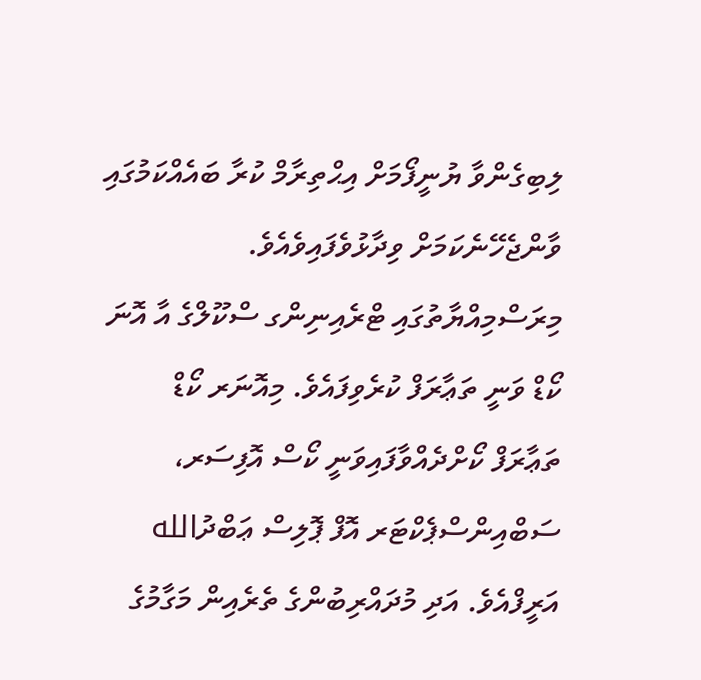ލިބިގެންވާ ޔުނީފޯމަށް އިޙްތިރާމް ކުރާ ބައެއްކަމުގައި ވާންޖެހޭނެކަމަށް ވިދާޅުވެފައިވެއެވެ.
މިރަސްމިއްޔާތުގައި ޓްރެއިނިންގ ސްކޫލްގެ އާ އޮނަ ކޯޑް ވަނީ ތަޢާރަފް ކުރެވިފައެވެ. މިއޮނަރ ކޯޑް ތަޢާރަފް ކޯށްދެއްވާފައިވަނީ ކޯސް އޮފިސަރ، ސަބްއިންސްޕެކްޓަރ އޮފް ޕޮލިސް ޢަބްދުالله އަރީފްއެވެ. އަދި މުދައްރިބުންގެ ތެރެއިން މަގާމުގެ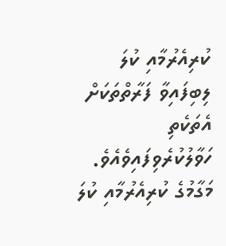ކުރިއެރުމާއި ކުލަ ލިބިފައިވާ ފަރާތްތަކަށް އެތަކެތި ހަވާލުކުރެވިފައިވެއެވެ. މަގާމުގެ ކުރިއެރުމާއި ކުލަ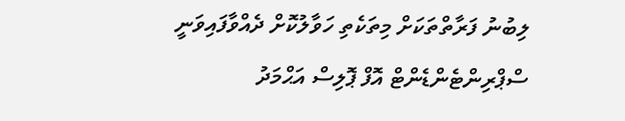ލިބުނު ފަރާތްތަކަށް މިތަކެތި ހަވާލުކޮށް ދެއްވާފައިވަނީ ސްޕްރިންޓެންޑެންޓް އޮފް ޕޮލިސް އަޙްމަދު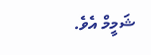ޝަމީމް އެވެ.